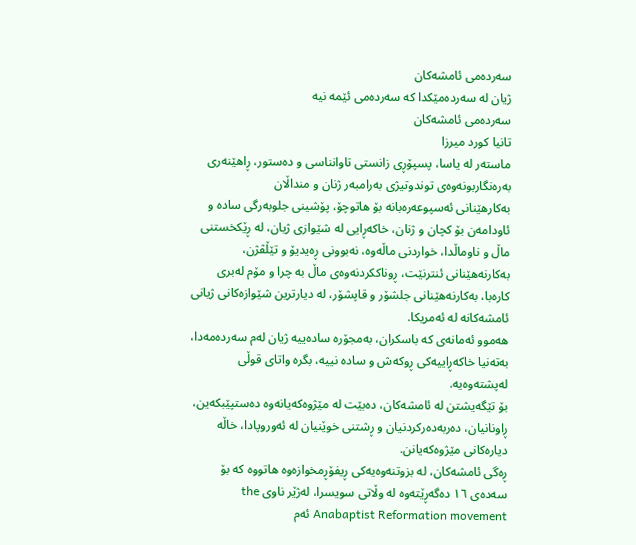سەردەمی ئامشەکان
ژیان لە سەردەمێکدا کە سەردەمی ئێمە نیە
سەردەمی ئامشەکان
تانیا کورد میرزا
ماستەر لە یاسا، پسپۆڕی زانستی تاوانناسی و دەستور، ڕاهێنەری بەرەنگاربونەوەی توندوتیژی بەرامبەر ژنان و منداڵان
بەکارهێنانی ئەسپوعەرەبانە بۆ هاتوچۆ، پۆشینی جلوبەرگی سادە و ئاودامەن بۆ کچان و ژنان، خاکەڕایی لە شێوازی ژیان، لە ڕێکخستنی ماڵ و ناوماڵدا، خواردنی ماڵەوە، نەبوونی ڕەیدیۆ و تێڵڤژن، بەکارنەهێنانی ئنترنێت، ڕوناککردنەوەی ماڵ بە چرا و مۆم لەبری کارەبا، بەکارنەهێنانی جلشۆر و قاپشۆر، لە دیارترین شێوازەکانی ژیانی ئامشەکانە لە ئەمریکا.
هەموو ئەمانەی کە باسکران، بەمجۆرە سادەییە ژیان لەم سەردەمەدا، بەتەنیا خاکەڕاییەکی ڕوکەش و سادە نییە، بگرە واتای قوڵی لەپشتەوەیە.
بۆ تێگەیشتن لە ئامشەکان، دەبێت لە مێژوەکەیانەوە دەستپێبکەین، ڕاونانیان، دەربەدەرکردنیان و ڕشتنی خوێنیان لە ئەوروپادا، خاڵە دیارەکانی مێژوەکەیانن.
ڕەگی ئامشەکان، لە بزوتنەوەیەکی ڕیفۆڕمخوازەوە هاتووە کە بۆ سەدەی ١٦ دەگەڕێتەوە لە وڵاتی سویسرا، لەژێر ناوی the Anabaptist Reformation movement ئەم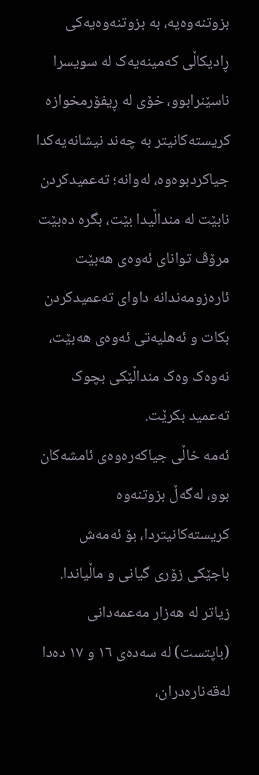بزوتنەوەیە، بە بزوتنەوەیەکی ڕادیکاڵی کەمینەیەک لە سویسرا ناسێنرابوو، خۆی لە ڕیفۆرمخوازە کریستەکانیتر بە چەند نیشانەیەکدا جیاکردبوەوە، لەوانە؛ تەعمیدکردن نابێت لە منداڵیدا بێت، بگرە دەبێت مرۆڤ توانای ئەوەی هەبێت ئارەزومەندانە داوای تەعمیدکردن بکات و ئەهلیەتی ئەوەی هەبێت، نەوەک وەک منداڵێکی بچوک تەعمید بکرێت.
ئەمە خاڵی جیاکەرەوەی ئامشەکان بوو، لەگەڵ بزوتنەوە کریستەکانیتردا، بۆ ئەمەش باجێکی زۆری گیانی و ماڵیاندا.
زیاتر لە هەزار مەعمەدانی (باپتست) لە سەدەی ١٦ و ١٧ دەدا لەقەنارەدران،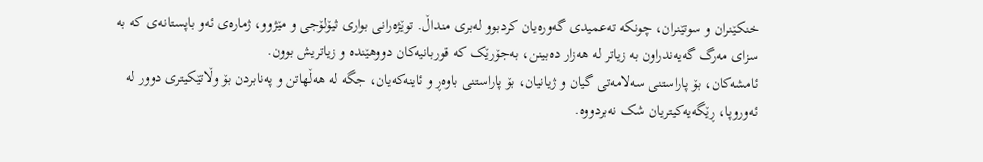خنکێنران و سوتێنران، چونکە تەعمیدی گەورەیان کردبوو لەبری منداڵ. توێژەرانی بواری ثیۆلۆجی و مێژوو، ژمارەی ئەو باپستانەی کە بە سزای مەرگ گەیەندراون بە زیاتر لە هەزار دەبینن، بەجۆرێک کە قوربانیەکان دووهێندە و زیاتریش بوون.
ئامشەکان، بۆ پاراستنی سەلامەتی گیان و ژیانیان، بۆ پاراستنی باوەڕ و ئاینەکەیان، جگە لە هەڵهاتن و پەنابردن بۆ وڵاتێکیتری دوور لە ئەوروپا، ڕێگەیەکیتریان شک نەبردووە.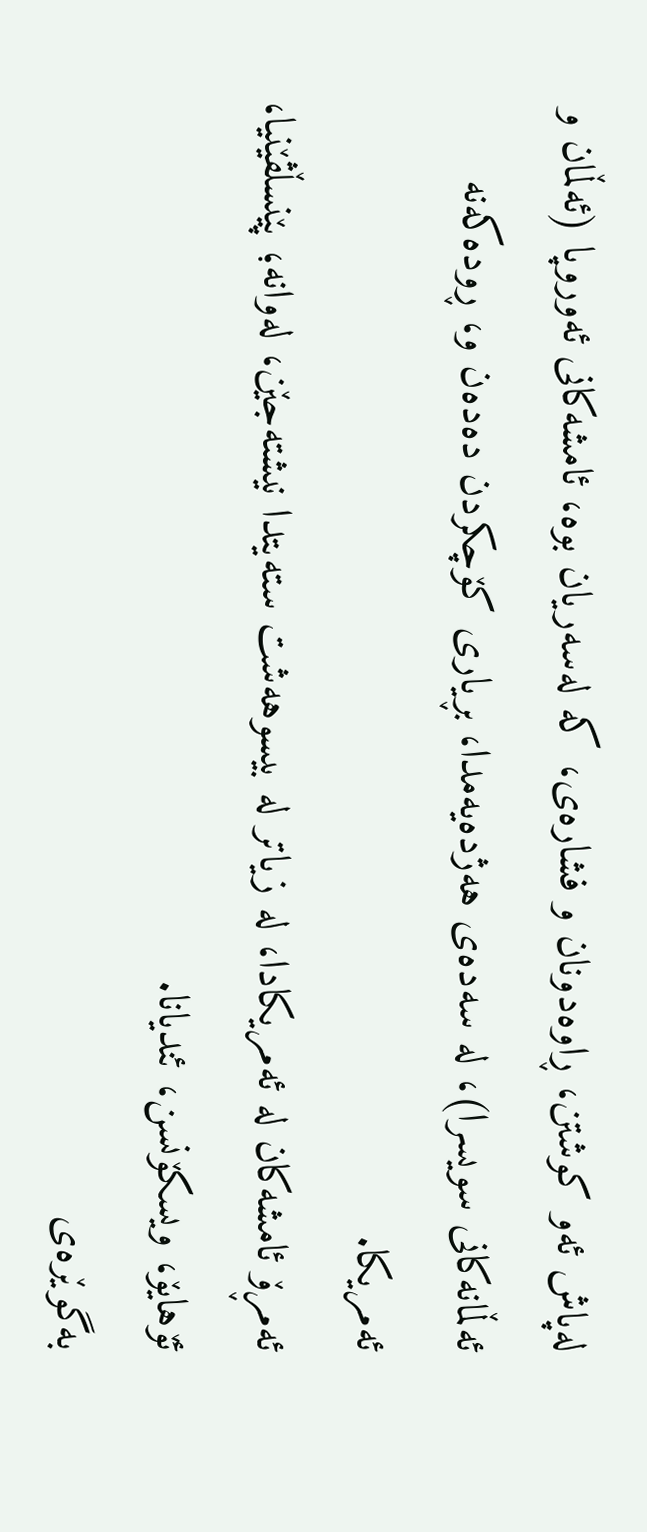لەپاش ئەو کوشتن، ڕاوەدونان و فشارەی، کە لەسەریان بوە، ئامشەکانی ئەوروپا (ئەڵمان و ئەڵمانەکانی سویسرا)، لە سەدەی هەژدەیەمدا، بڕیاری کۆچکردن دەدەن و، ڕودەکەنە ئەمریکا.
ئەمڕۆ ئامشەکان لە ئەمریکادا، لە زیاتر لە بیسوهەشت ستەیتدا نیشتەجێن، لەوانە؛ پێنسڵڤێنیا، ئۆهایۆ، ویسکۆنسن، ئندیانا.
بەگوێرەی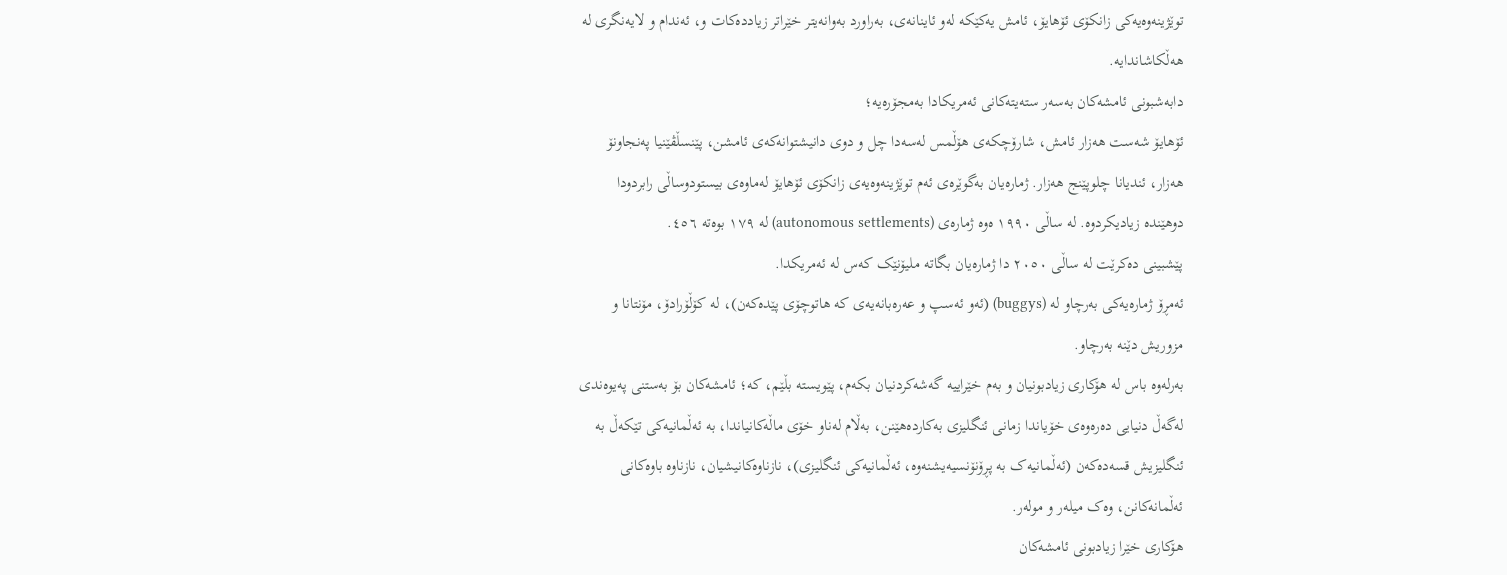توێژینەوەیەکی زانکۆی ئۆهایۆ، ئامش یەکێکە لەو ئاینانەی، بەراورد بەوانەیتر خێراتر زیاددەکات و، ئەندام و لایەنگری لە هەڵکاشاندایە.
دابەشبونی ئامشەکان بەسەر ستەیتەکانی ئەمریکادا بەمجۆرەیە؛
ئۆهایۆ شەست هەزار ئامش، شارۆچکەی هۆڵمس لەسەدا چل و دوی دانیشتوانەکەی ئامشن، پێنسڵڤێنیا پەنجاونۆ هەزار، ئندیانا چلوپێنج هەزار. ژمارەیان بەگوێرەی ئەم توێژینەوەیەی زانکۆی ئۆهایۆ لەماوەی بیستودوساڵی رابردودا دوهێندە زیادیکردوە. لە ساڵی ١٩٩٠ ەوە ژمارەی (autonomous settlements) لە ١٧٩ بوەتە ٤٥٦.
پێشبینی دەکرێت لە ساڵی ٢٠٥٠ دا ژمارەیان بگاتە ملیۆنێک کەس لە ئەمریکدا.
ئەمڕۆ ژمارەیەکی بەرچاو لە (buggys) (ئەو ئەسپ و عەرەبانەیەی کە هاتوچۆی پێدەکەن)، لە کۆڵۆرادۆ، مۆنتانا و مزوریش دێنە بەرچاو.
بەرلەوە باس لە هۆکاری زیادبونیان و بەم خێراییە گەشەکردنیان بکەم، پێویستە بڵێم، کە؛ ئامشەکان بۆ بەستنی پەیوەندی لەگەڵ دنیایی دەرەوەی خۆیاندا زمانی ئنگلیزی بەکاردەهێنن، بەڵام لەناو خۆی ماڵەکانیاندا، بە ئەڵمانیەکی تێکەڵ بە ئنگلیزیش قسەدەکەن (ئەڵمانیەک بە پڕۆنۆنسیەیشنەوە، ئەڵمانیەکی ئنگلیزی)، نازناوەکانیشیان، نازناوە باوەکانی ئەڵمانەکانن، وەک میلەر و مولەر.
هۆکاری خێرا زیادبونی ئامشەکان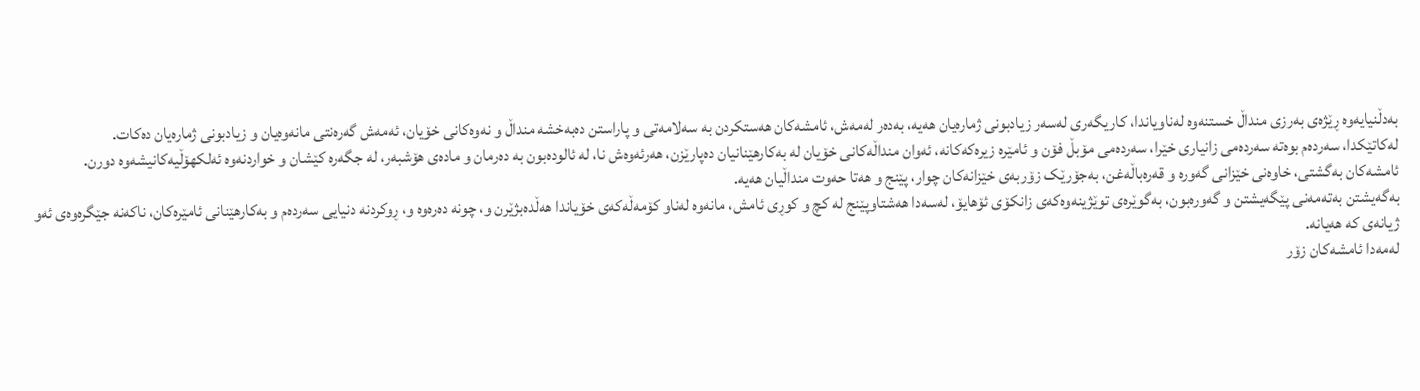بەدڵنیایەوە ڕێژەی بەرزی منداڵ خستنەوە لەناویاندا، کاریگەری لەسەر زیادبونی ژمارەیان هەیە، بەدەر لەمەش، ئامشەکان هەستکردن بە سەلامەتی و پاراستن دەبەخشە منداڵ و نەوەکانی خۆیان، ئەمەش گەرەنتی مانەوەیان و زیادبونی ژمارەیان دەکات.
لەکاتێکدا، سەردەم بوەتە سەردەمی زانیاری خێرا، سەردەمی مۆبڵ فۆن و ئامێرە زیرەکەکانە، ئەوان منداڵەکانی خۆیان لە بەکارهێنانیان دەپارێزن، هەرئەوەش نا، لە ئالودەبون بە دەرمان و مادەی هۆشبەر، لە جگەرە کێشان و خواردنەوە ئەلکهۆڵیەکانیشەوە دورن.
ئامشەکان بەگشتی، خاوەنی خێزانی گەورە و قەرەباڵەغن، بەجۆرێک زۆربەی خێزانەکان چوار، پێنج و هەتا حەوت منداڵیان هەیە.
بەگەیشتن بەتەمەنی پێگەیشتن و گەورەبون، بەگوێرەی توێژینەوەکەی زانکۆی ئۆهایۆ، لەسەدا هەشتاوپێنج لە کچ و کوڕی ئامش، مانەوە لەناو کۆمەڵەکەی خۆیاندا هەڵدەبژێرن و، چونە دەرەوە و، ڕوکردنە دنیایی سەردەم و بەکارهێنانی ئامێرەکان، ناکەنە جێگرەوەی ئەو ژیانەی کە هەیانە.
لەمەدا ئامشەکان زۆر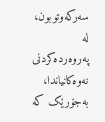سەرکەوتوبون، لە پەروەردەکردنی نەوەکانیاندا، بەجۆرێک کە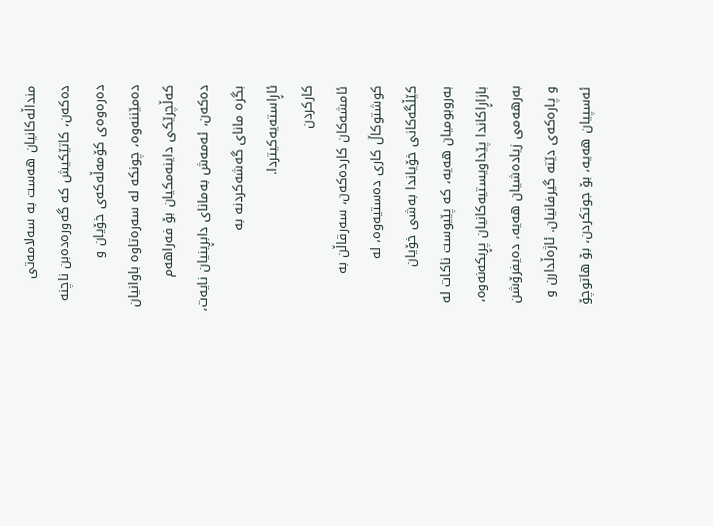منداڵەکانیان هەست بە سەلامەتی دەکەن، کاتێکیش کە گەورەدەبن ناچنە دەرەوەی کۆمەڵەکەی خۆیان و دەمێننەوە، چونکە لە سەرەتاوە باوانیان کەڵچرێکی داینەمکیان بۆ فەراهەم دەکەن، ئەمەش بەمانای دابڕینیان نایەت، بگرە مانای گەشەکردنە بە ئاڕاستەیەکیتردا.
کارکردن
ئامشەکان کاردەکەن، سەرقاڵن بە کوشتوکاڵ کاری دەستیەوە، لە کێڵگەکانی خۆیاندا بەشی خۆیان بەروبومیان هەیە، کە پێیوست ناکات لە بازاڕاکاندا پێداویستیەکانیان پڕبکەنەوە، بەرهەمی زیادەشیان هەیە، دەیفرۆشن و پارەکەی دێتە گیرفانیان. ئاژەڵدارن و ئەسپیان هەیە، بۆ جوتکردن، بۆ هاتوچۆ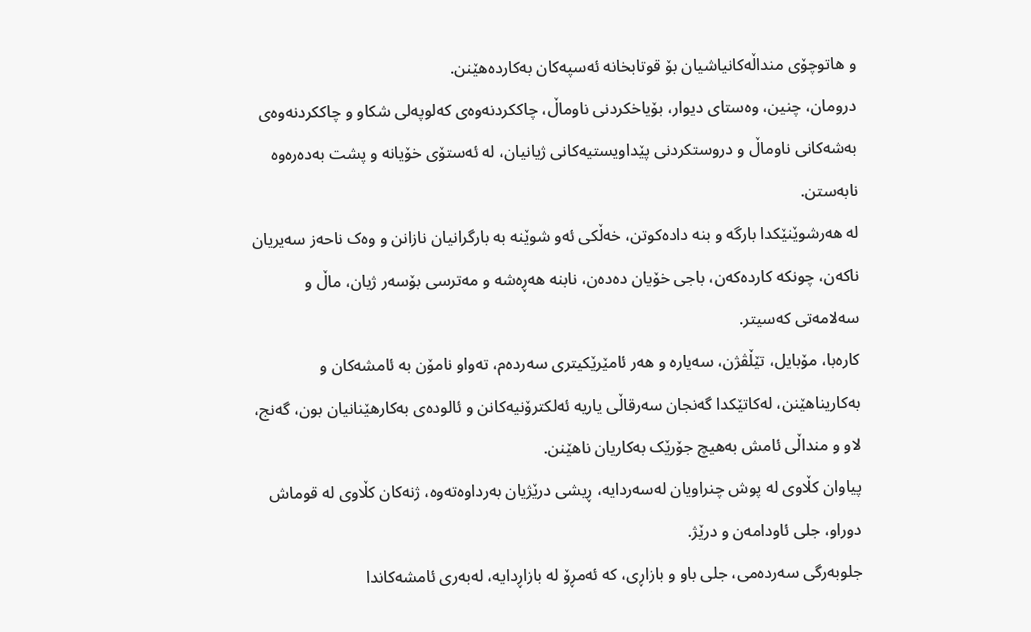و هاتوچۆی منداڵەکانیاشیان بۆ قوتابخانە ئەسپەکان بەکاردەهێنن.
درومان، چنین، وەستای دیوار، بۆیاخکردنی ناوماڵ، چاککردنەوەی کەلوپەلی شکاو و چاککردنەوەی بەشەکانی ناوماڵ و دروستکردنی پێداویستیەکانی ژیانیان، لە ئەستۆی خۆیانە و پشت بەدەرەوە نابەستن.
لە هەرشوێنێکدا بارگە و بنە دادەکوتن، خەڵکی ئەو شوێنە بە بارگرانیان نازانن و وەک ناحەز سەیریان ناکەن، چونکە کاردەکەن، باجی خۆیان دەدەن، نابنە هەڕەشە و مەترسی بۆسەر ژیان، ماڵ و سەلامەتی کەسیتر.
کارەبا، مۆبایل، تێڵڤژن، سەیارە و هەر ئامێرێکیتری سەردەم، تەواو نامۆن بە ئامشەکان و بەکاریناهێنن، لەکاتێکدا گەنجان سەرقاڵی یاریە ئەلکترۆنیەکانن و ئالودەی بەکارهێنانیان بون، گەنج، لاو و منداڵی ئامش بەهیچ جۆرێک بەکاریان ناهێنن.
پیاوان کڵاوی لە پوش چنراویان لەسەردایە، ڕیشی درێژیان بەرداوەتەوە، ژنەکان کڵاوی لە قوماش دوراو، جلی ئاودامەن و درێژ.
جلوبەرگی سەردەمی، جلی باو و بازاڕی، کە ئەمڕۆ لە بازاڕدایە، لەبەری ئامشەکاندا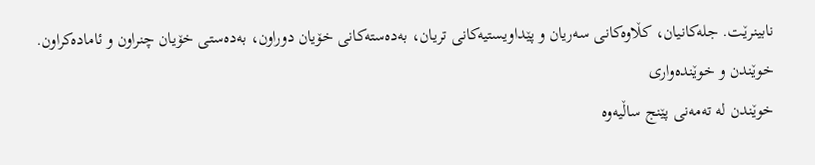نابینرێت. جلەکانیان، کڵاوەکانی سەریان و پێداویستیەکانی تریان، بەدەستەکانی خۆیان دوراون، بەدەستی خۆیان چنراون و ئامادەکراون.
خوێندن و خوێندەواری
خوێندن لە تەمەنی پێنج ساڵیەوە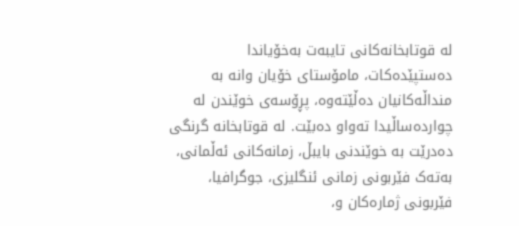لە قوتابخانەکانی تایبەت بەخۆیاندا دەستپێدەکات، مامۆستای خۆیان وانە بە منداڵەکانیان دەڵێتەوە، پڕۆسەی خوێندن لە چواردەساڵیدا تەواو دەبێت. لە قوتابخانە گرنگی دەدرێت بە خوێندنی بایبڵ، زمانەکانی ئەڵمانی، بەتەک فێربونی زمانی ئنگلیزی، جوگرافیا، فێربونی ژمارەکان و،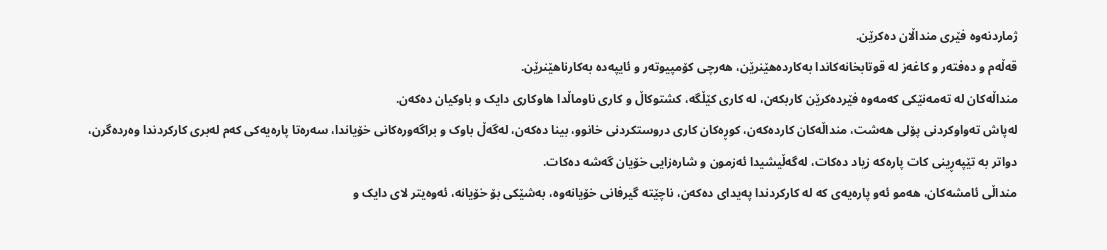ژماردنەوە فێری منداڵان دەکرێن.
قەڵەم و دەفتەر و کاغەز لە قوتابخانەکاندا بەکاردەهێنرێن، هەرچی کۆمپیوتەر و ئایپەدە بەکارناهێنرێن.
منداڵەکان لە تەمەنێکی کەمەوە فێردەکرێن کاربکەن، لە کاری کێڵگە، کشتوکاڵ و کاری ناوماڵدا هاوکاری دایک و باوکیان دەکەن.
لەپاش تەواوکردنی پۆلی هەشت، منداڵەکان کاردەکەن، کوڕەکان کاری دروستکردنی خانوو، بینا دەکەن، لەگەڵ باوک و براگەورەکانی خۆیاندا، سەرەتا پارەیەکی کەم لەبری کارکردندا وەردەگرن، دواتر بە تێپەڕینی کات پارەکە زیاد دەکات، لەگەڵیشیدا ئەزمون و شارەزایی خۆیان گەشە دەکات.
منداڵی ئامشەکان، هەمو ئەو پارەیەی کە لە کارکردندا پەیدای دەکەن، ناچێتە گیرفانی خۆیانەوە، بەشێکی بۆ خۆیانە، ئەوەیتر لای دایک و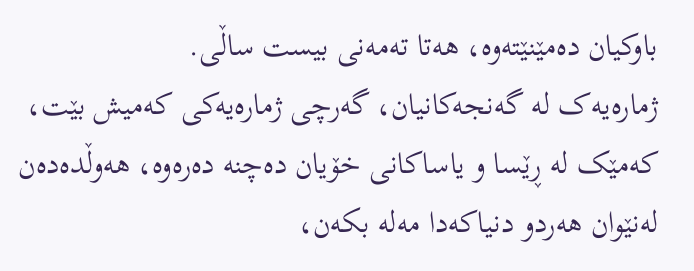باوکیان دەمێنێتەوە، هەتا تەمەنی بیست ساڵی.
ژمارەیەک لە گەنجەکانیان، گەرچی ژمارەیەکی کەمیش بێت، کەمێک لە ڕێسا و یاساکانی خۆیان دەچنە دەرەوە، هەوڵدەدەن لەنێوان هەردو دنیاکەدا مەلە بکەن،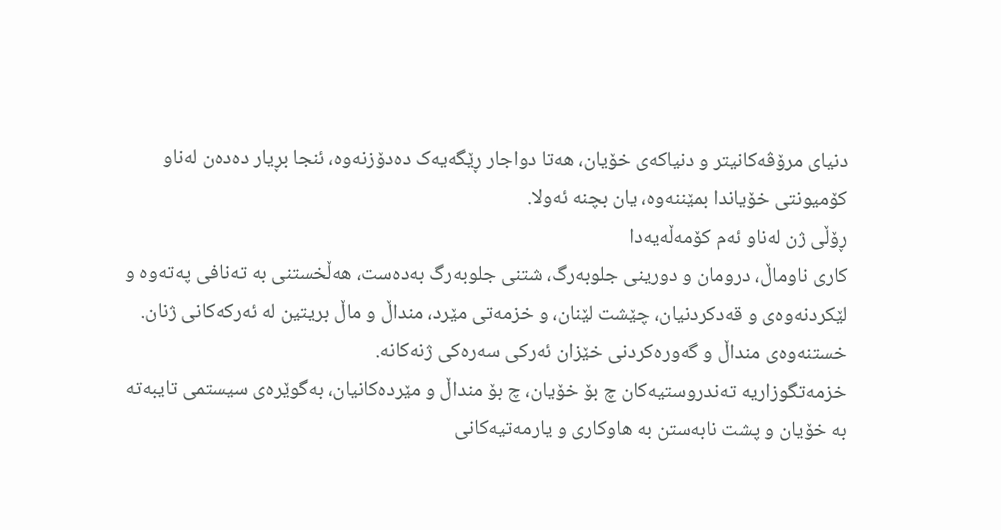دنیای مرۆڤەکانیتر و دنیاکەی خۆیان، هەتا دواجار ڕێگەیەک دەدۆزنەوە، ئنجا بڕیار دەدەن لەناو کۆمیونتی خۆیاندا بمێننەوە، یان بچنە ئەولا.
ڕۆڵی ژن لەناو ئەم کۆمەڵەیەدا
کاری ناوماڵ، درومان و دورینی جلوبەرگ، شتنی جلوبەرگ بەدەست، هەڵخستنی بە تەنافی پەتەوە و لێکردنەوەی و قەدکردنیان، چێشت لێنان، و خزمەتی مێرد، منداڵ و ماڵ بریتین لە ئەرکەکانی ژنان.
خستنەوەی منداڵ و گەورەکردنی خێزان ئەرکی سەرەکی ژنەکانە.
خزمەتگوزاریە تەندروستیەکان چ بۆ خۆیان، چ بۆ منداڵ و مێردەکانیان، بەگوێرەی سیستمی تایبەتە بە خۆیان و پشت نابەستن بە هاوکاری و یارمەتیەکانی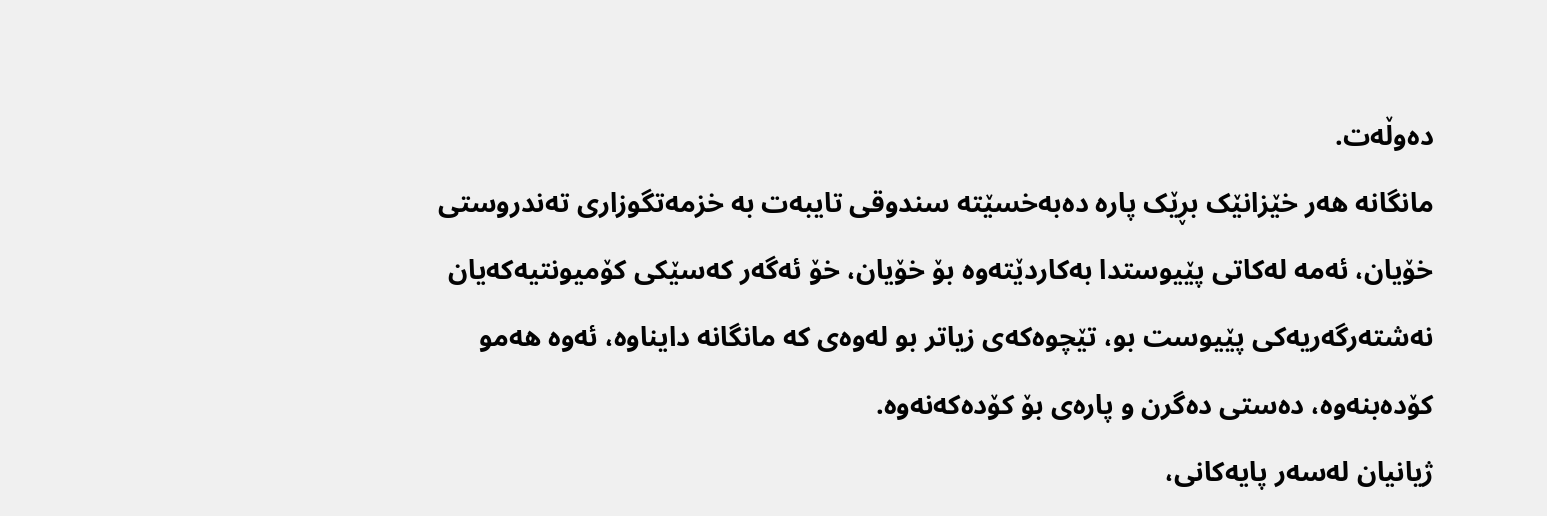دەوڵەت.
مانگانە هەر خێزانێک بڕێک پارە دەبەخسێتە سندوقی تایبەت بە خزمەتگوزاری تەندروستی خۆیان، ئەمە لەکاتی پێیوستدا بەکاردێتەوە بۆ خۆیان، خۆ ئەگەر کەسێکی کۆمیونتیەکەیان نەشتەرگەریەکی پێیوست بو، تێچوەکەی زیاتر بو لەوەی کە مانگانە دایناوە، ئەوە هەمو کۆدەبنەوە، دەستی دەگرن و پارەی بۆ کۆدەکەنەوە.
ژیانیان لەسەر پایەکانی،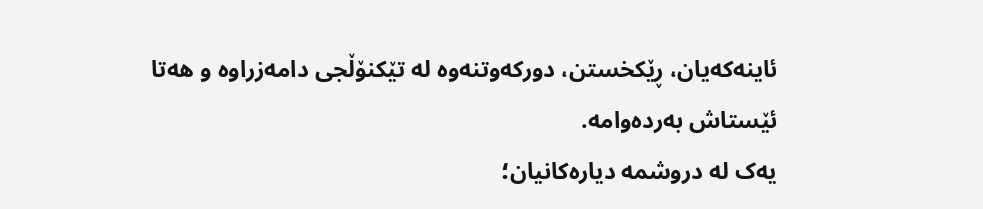ئاینەکەیان، ڕێکخستن، دورکەوتنەوە لە تێکنۆڵجی دامەزراوە و هەتا ئێستاش بەردەوامە.
یەک لە دروشمە دیارەکانیان؛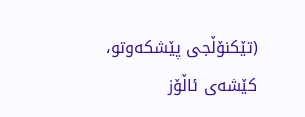(تێکنۆڵجی پێشکەوتو، کێشەی ئاڵۆز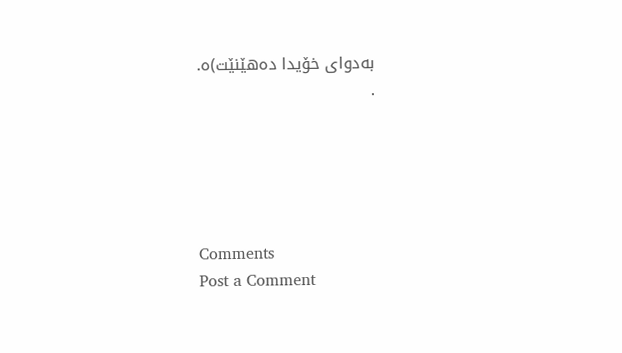بەدوای خۆیدا دەهێنێت)ە.
.





Comments
Post a Comment